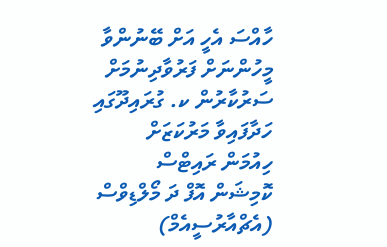ހާއްސަ އެހީ އަށް ބޭނުންވާ މީހުންނަށް ފަރުވާދިނުމަށް ސަރުކާރުން ކ. ގުރައިދޫގައި ހަދާފައިވާ މަރުކަޒަށް ހިއުމަން ރައިޓްސް ކޮމިޝަން އޮފް ދަ މޯލްޑިވްސް (އެޗްއާރުސީއެމް)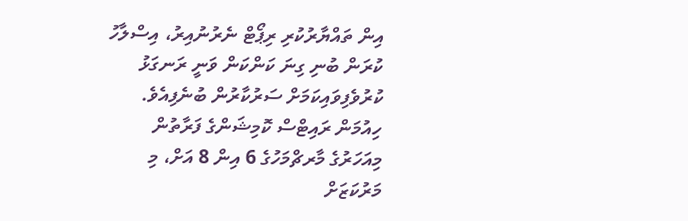އިން ތައްޔާރުކުރި ރިޕޯޓް ނެރުނުއިރު، އިސްލާހު ކުރަން ބުނި ގިނަ ކަންކަން ވަނީ ރަނގަޅު ކުރުވެފިވައިކަމަށް ސަރުކާރުން ބުނެފިއެވެ.
ހިއުމަން ރައިޓްސް ކޮމިޝަންގެ ފަރާތުން މިއަހަރުގެ މާރޗްމަހުގެ 6 އިން 8 އަށް، މި މަރުކަޒަށް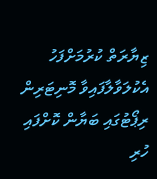ޒިޔާރަތް ކުރުމަށްފަހު އެކުލަވާލާފައިވާ މޮނިޓަރިން ރިޕޯޓުގައި ބަޔާން ކޮށްފައި ހުރި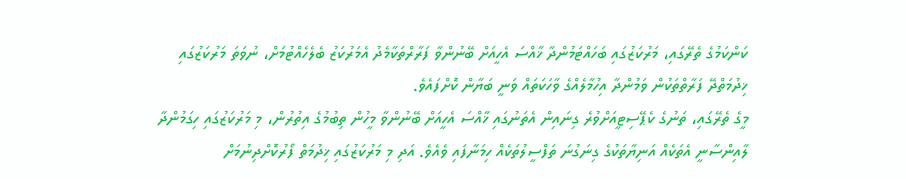ކަންކަމުގެ ތެރޭގައި، މަރުކަޒުގައި ބަހައްޓަމުންދާ ޚާއްސަ އެހީއަށް ބޭނުންވާ ފަރާރްތަކާމެދު އެމަރުކަޒު ބެލެހެއްޓުމަށް، ނުވަތަ މަރުކަޒުގައި ޚިދުމަތްދޭ ފަރާތްތަކުން ވަމުންދާ އިހުމާލެއްގެ ވާހަކަތައް ވަނީ ބަޔާން ކޮށްފައެވެ.
މީގެ ތެރޭގައި، ތަނުގެ ކެޕޭސިޓީއަށްވުރެ ގިނައިން އެތަނުގައި ޚާއްސަ އެހީއަށް ބޭނުންވާ މީހުން ތިބުމުގެ އިތުރުން، މި މަރުކަޒުގައި ހިގަމުންދާ ލާއިންސާނީ އެތަކެއް އަނިޔާތަކުގެ ގިނަގުނަ ތަފްސީލުތަކެއް ހިމަނާފައި ވެއެވެ. އަދި މި މަރުކަޒުގައި ޚިދުމަތް ފޯރުކޮށްދިނުމަށް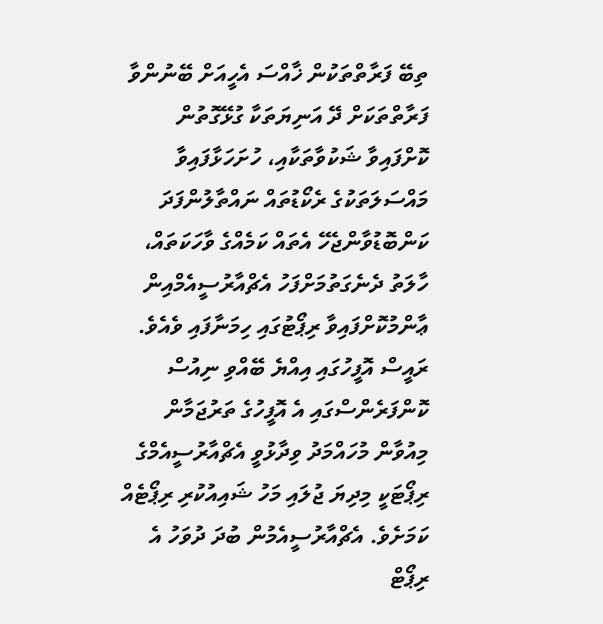ތިބޭ ފަރާތްތަކުން ޚާއްސަ އެހީއަށް ބޭނުންވާ ފަރާތްތަކަށް ދޭ އަނިޔަތަކާ ގުޅޭގޮތުން ކޮށްފައިވާ ޝަކުވާތަކާއި، ހުށަހަޅާފައިވާ މައްސަލަތަކުގެ ރެކޯޑުތައް ނައްތާލުންފަދަ ކަންބޮޑުވާންޖެހޭ އެތައް ކަމެއްގެ ވާހަކަތައް، ހާލަތު ދެނެގަތުމަށްފަހު އެޗްއާރުސީއެމްއިން ޢާންމުކޮށްފައިވާ ރިޕޯޓުގައި ހިމަނާފައި ވެއެވެ.
ރައީސް އޮފީހުގައި އިއްޔެ ބޭއްވި ނިއުސް ކޮންފަރެންސްގައި އެ އޮފީހުގެ ތަރުޖަމާން މިއުވާން މުހައްމަދު ވިދާޅުވީ އެޗްއާރުސީއެމްގެ ރިޕޯޓަކީ މިދިޔަ ޖުލައި މަހު ޝައިއުކުރި ރިޕޯޓެއް ކަމަށެވެ. އެޗްއާރުސީއެމުން ބުދަ ދުވަހު އެ ރިޕޯޓް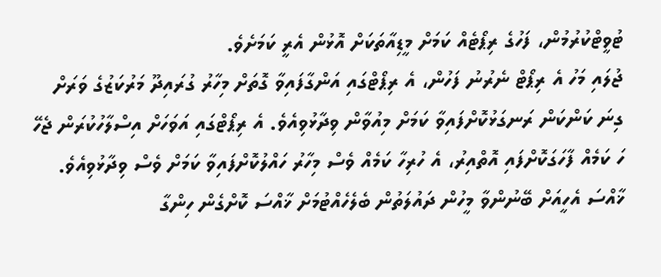ޓުވީޓްކުރުމުން، ފަހުގެ ރިޕޯޓެއް ކަމަށް މީޑިއާތަކަށް އޮޅުން އެރީ ކަމަށެވެ.
ޖުލައި މަހު އެ ރިޕޯޓް ނެރުނު ފަހުން، އެ ރިޕޯޓްގައި އަންގާފައިވާ ގޮތަށް މިހާރު ގުރައިދޫ މަރުކަޒުގެ ވަރަށް ގިނަ ކަންކަން ރަނގަޅުކޮށްފައިވާ ކަމަށް މިއުވާން ވިދާޅުވިއެވެ. އެ ރިޕޯޓްގައި އަވަހަށް އިސްލާހުކުރަން ޖެހޭ ހަ ކަމެއް ފާހަގަކޮށްފައި އޮތްއިރު، އެ ހުރިހާ ކަމެއް ވެސް މިހާރު ހައްލުކޮށްފައިވާ ކަމަށް ވެސް ވިދާޅުވިއެވެ.
ޚާއްސަ އެހީއަށް ބޭނުންވާ މީހުން ދައުލަތުން ބެލެހެއްޓުމަށް ޚާއްސަ ކޮށްގެން ހިންގާ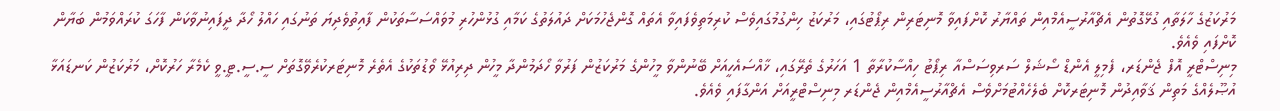މަރުކަޒުގެ ހާލަތާއި ގުޅޭގޮތުން އެޗްއާރުސީއެމްއިން ތައްޔާރު ކޮށްފައިވާ މޮނިޓަރިން ރިޕޯޓުގައި، މަރުކަޒު ހިންގުމުގައިވެސް ކުރިމަތިވެފައިވާ އެތައް ގޮންޖެހުމަކަށް ދައުލަތުގެ ކަމާއި ގުޅުންހުރި މުވައްސަސާތަކުން ފާއިތުވެދިޔަ ތަނުގައި ހައްލު ހޯދާ ދީފައިނުވާކަން ފާހަގަ ކުރައްވަމުން ބަޔާން ކޮށްފައި ވެއެވެ.
މިނިސްޓްރީ އޮފް ޖެންޑަރ، ފެމިލީ އެންޑް ސޯޝަލް ސަރވިސަސްއާ ރިޕޯޓު ހިއްސާކުރާތާ 1 އަހަރުގެ ތެރޭގައި، ޚާއްސައެހީއަށް ބޭނުންވާ މީހުންގެ މަރުކަޒުން ފަރުވާ ހޯދަމުންދާ މީހުން ދިރިއުޅޭ ވޯޑުތަކުގެ އެތެރެ މޮނިޓަރކުރެވޭގޮތަށް ސީ.ސީ.ޓީ.ވީ ކެމެރާ ހަރުކޮށް، މަރުކަޒުން ކަނޑައަޅާ އުޞޫލެއްގެ މަތިން ޤަވާއިދުން މޮނިޓަރކޮށް ބެލެހެއްޓުމަށްވެސް އެޗްއާރުސީއެމްއިން ޖެންޑަރ މިނިސްޓްރީއަށް އަންގާފައި ވެއެވެ.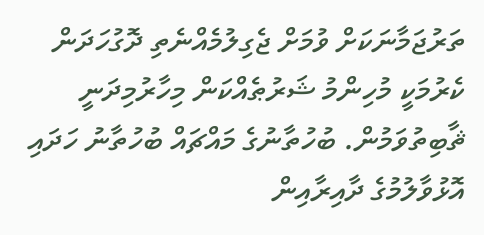ތަރުޖަމާނަކަށް ވުމަށް ޖެގިލުމެއްނެތި ދޮގުހަދަން ކެރުމަކީ މުހިންމު ޝަރުޠެއްކަން މިހާރުމިދަނީ ޘާބިތުވަމުން. ބުހުތާނުގެ މައްޗައް ބުހުތާނު ހަދައި އޮޅުވާލުމުގެ ދާއިރާއިން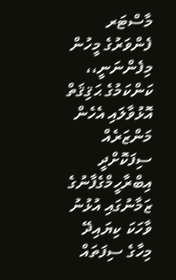މާސްޓަރ ފެންވަރުގެ މީހުން މިފެންނަނީ،، ކަންކަމުގެ ޙަޤިޤަތް އޮޅުވާލައި އެހެން މަންޒަރެއް ސިފަކޮށްދީ އިބްރާހީމްގެފާނުގެ ޒަމާނުގައި އުޅުނު ވާހަކަ ކިޔައިދޭ މިހާގެ ސިފަތައް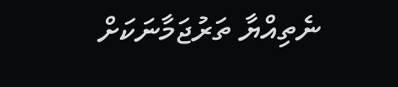ނެތިއްޔާ ތަރުޖަމާނަކަށް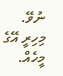ނުވޭ. މިހިރީ އޭގެ މީހެއް.